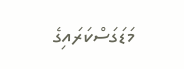މަޑަގަސްކަރައިގެ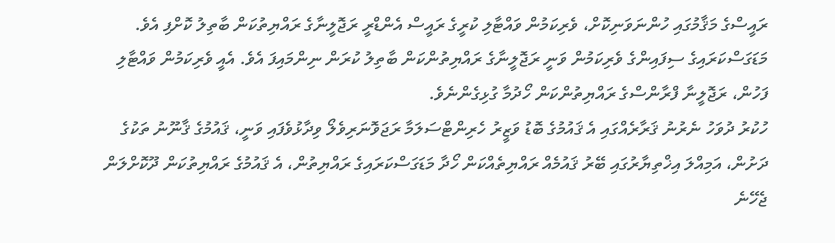ރައީސްގެ މަޤާމުގައި ހުންނަވަނިކޮށް، ވެރިކަމުން ވައްޓާލި ކުރީގެ ރައީސް އެންޑްރީ ރަޖޮލީނާގެ ރައްޔިތުކަން ބާތިލު ކޮށްފި އެވެ.
މަޑަގަސްކަރައިގެ ސިފައިންގެ ވެރިކަމުން ވަނީ ރަޖޮލީނާގެ ރައްޔިތުންކަން ބާތިލު ކުރަން ނިންމައިފަ އެވެ. އެއީ ވެރިކަމުން ވައްޓާލި ފަހުން، ރަޖޮލީނާ ފްރާންސްގެ ރައްޔިތުންކަން ހޯދުމާ ގުޅިގެންނެވެ.
ހުކުރު ދުވަހު ނެރުނު ޤަރާރެއްގައި އެ ޤައުމުގެ ބޮޑު ވަޒީރު ހެރިންޓްސަލަމާ ރަޖަވޮނަރިވެލޯ ވިދާޅުވެފައި ވަނީ، ޤައުމުގެ ޤާނޫނު ތަކުގެ ދަށުން، އަމިއްލަ އިޚްތިޔާރުގައި ބޭރު ޤައުމެއް ރައްޔިތެއްކަން ހޯދާ މަޑަގަސްކަރައިގެ ރައްޔިތުން، އެ ޤައުމުގެ ރައްޔިތުކަން ދޫކޮށްލަން ޖެހޭނެ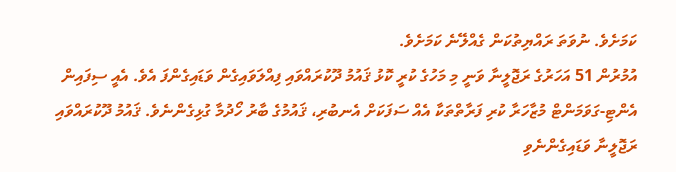ކަމަށެވެ. ނުވަތަ ރައްޔިތުކަން ގެއްލޭނެ ކަމަށެވެ.
އުމުރުން 51 އަހަރުގެ ރަޖޮލީނާ ވަނީ މި މަހުގެ ކުރީ ކޮޅު ޤައުމު ދޫކުރައްވައި ފިއްލަވައިގެން ވަޑައިގެންފަ އެވެ. އެއީ ސިފައިން އެންޓި-ގަވަމަންޓް މުޒާހަރާ ކުރި ފަރާތްތަކާ އެއް ސަފަކަށް އެނބުރި، ޤައުމުގެ ބާރު ހޯދުމާ ގުޅިގެންނެވެ. ޤައުމު ދޫކުރައްވައި ރަޖޮލީނާ ވަޑައިގެންނެވި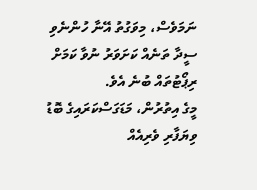ނަމަވެސް، މިވަގުތު އޭނާ ހުންނެވި ސީދާ ތަނެއް ކަށަވަރު ނުވާ ކަމަށް ރިޕޯޓުތައް ބުނެ އެވެ.
މީގެ އިތުރުން، މަޑަގަސްކަރައިގެ ބޮޑު ވިޔަފާރި ވެރިއެއް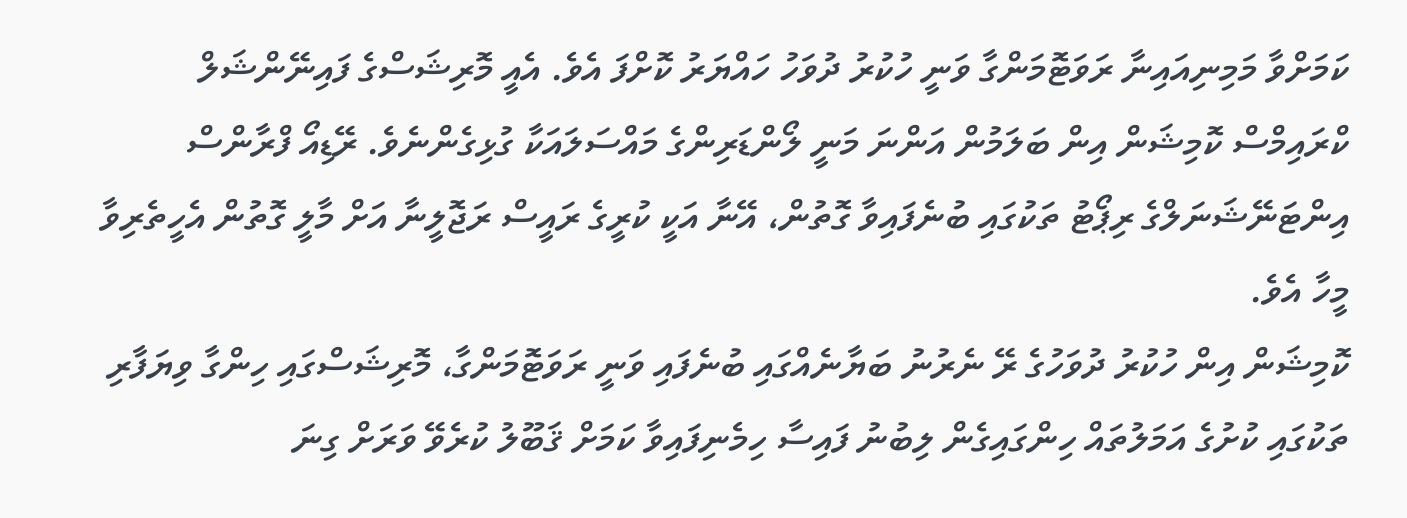ކަމަށްވާ މަމިނިއައިނާ ރަވަޓޮމަންގާ ވަނީ ހުކުރު ދުވަހު ހައްޔަރު ކޮށްފަ އެވެ. އެއީ މޮރިޝަސްގެ ފައިނޭންޝަލް ކްރައިމްސް ކޮމިޝަން އިން ބަލަމުން އަންނަ މަނީ ލޯންޑަރިންގެ މައްސަލައަކާ ގުޅިގެންނެވެ. ރޭޑިއޯ ފްރާންސް އިންޓަނޭޝަނަލްގެ ރިޕޯޓު ތަކުގައި ބުނެފައިވާ ގޮތުން، އޭނާ އަކީ ކުރީގެ ރައީސް ރަޖޮލީނާ އަށް މާލީ ގޮތުން އެހީތެރިވާ މީހާ އެވެ.
ކޮމިޝަން އިން ހުކުރު ދުވަހުގެ ރޭ ނެރުނު ބަޔާނެއްގައި ބުނެފައި ވަނީ ރަވަޓޮމަންގާ، މޮރިޝަސްގައި ހިންގާ ވިޔަފާރި ތަކުގައި ކުށުގެ އަމަލުތައް ހިންގައިގެން ލިބުނު ފައިސާ ހިމެނިފައިވާ ކަމަށް ޤަބޫލު ކުރެވޭ ވަރަށް ގިނަ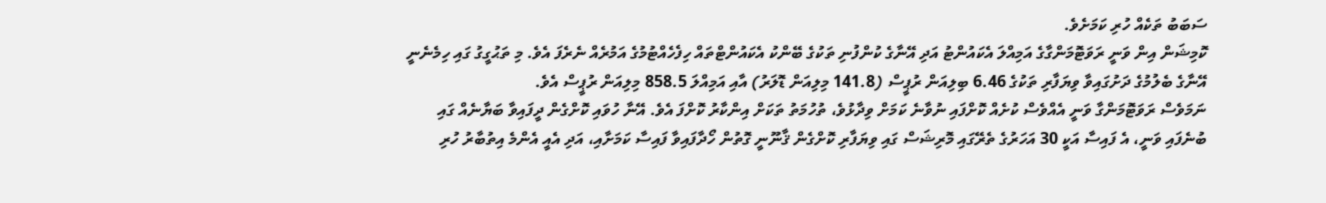ސަބަބު ތަކެއް ހުރި ކަމަށެވެ.
ކޮމިޝަން އިން ވަނީ ރަވަޓޮމަންގާގެ އަމިއްލަ އެކައުންޓު އަދި އޭނާގެ ކުންފުނި ތަކުގެ ބޭންކު އެކައުންޓްތައް ހިފެހެއްޓުމުގެ އަމުރެއް ނެރެފަ އެވެ. މި ތަޙުގީގު ގައި ހިމެނެނީ އޭނާގެ ބެލުމުގެ ދަށުގައިވާ ވިޔަފާރި ތަކުގެ 6.46 ބިލިއަން ރުޕީސް (141.8 މިލިއަން ޑޮލަރު) އާއި އަމިއްލަ 858.5 މިލިއަން ރުޕީސް އެވެ.
ނަމަވެސް ރަވަޓޮމަންގާ ވަނީ އެއްވެސް ކުށެއް ކޮށްފައި ނުވާނެ ކަމަށް ވިދާޅުވެ، ތުހުމަތު ތަކަށް އިންކާރު ކޮށްފަ އެވެ. އޭނާ ހުވައި ކޮށްގެން ދީފައިވާ ބަޔާނެއް ގައި ބުނެފައި ވަނީ، އެ ފައިސާ އަކީ 30 އަހަރުގެ ތެރޭގައި މޮރިޝަސް ގައި ވިޔަފާރި ކޮށްގެން ޤާނޫނީ ގޮތުން ހޯދާފައިވާ ފައިސާ ކަމަށާއި، އަދި އެއީ އެންމެ އިތުބާރު ހުރި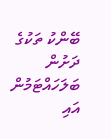ބޭންކު ތަކުގެ ދަށުން ބަލަހައްޓަމުން އައި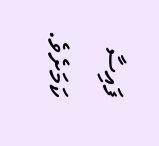ފައިސާ ކަމަށެވެ.